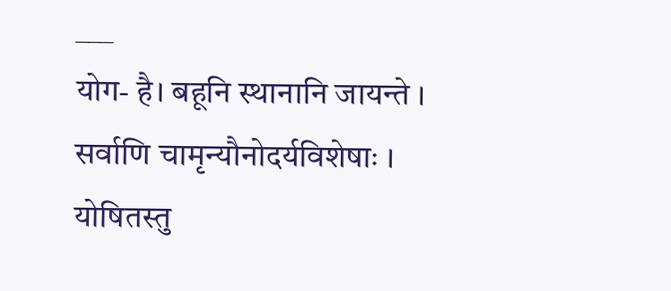___
योग- है। बहूनि स्थानानि जायन्ते । सर्वाणि चामृन्यौनोदर्यविशेषाः । योषितस्तु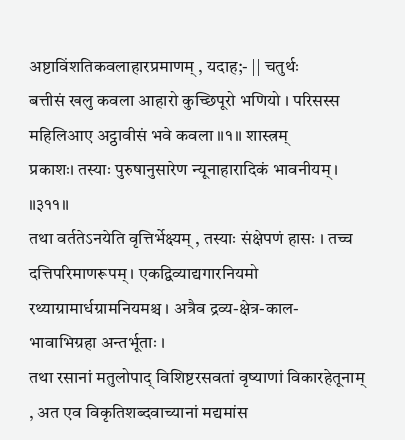अष्टाविंशतिकवलाहारप्रमाणम् , यदाह;- || चतुर्थः
बत्तीसं खलु कवला आहारो कुच्छिपूरो भणियो । परिसस्स महिलिआए अट्ठावीसं भवे कवला ॥१॥ शास्त्रम्
प्रकाशः। तस्याः पुरुषानुसारेण न्यूनाहारादिकं भावनीयम् । ॥३११॥
तथा वर्ततेऽनयेति वृत्तिर्भेक्ष्यम् , तस्याः संक्षेपणं हासः । तच्च दत्तिपरिमाणरूपम् । एकद्विव्याद्यगारनियमो रथ्याग्रामार्धग्रामनियमश्च । अत्रैव द्रव्य-क्षेत्र-काल-भावाभिग्रहा अन्तर्भूताः ।
तथा रसानां मतुलोपाद् विशिष्टरसवतां वृष्याणां विकारहेतूनाम् , अत एव विकृतिशब्दवाच्यानां मद्यमांस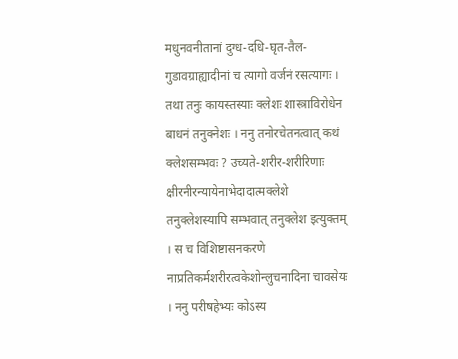मधुनवनीतानां दुग्ध-दधि-घृत-तैल-गुडावग्राह्यादीनां च त्यागो वर्जनं रसत्यागः ।
तथा तनुः कायस्तस्याः क्लेशः शास्त्राविरोधेन बाधनं तनुक्नेशः । ननु तनोरचेतनत्वात् कथं क्लेशसम्भवः ? उच्यते-शरीर-शरीरिणाः क्षीरनीरन्यायेनाभेदादात्मक्लेशे तनुक्लेशस्यापि सम्भवात् तनुक्लेश इत्युक्तम् । स च विशिष्टासनकरणे नाप्रतिकर्मशरीरत्वकेशोन्लुचनादिना चावसेयः । ननु परीषहेभ्यः कोऽस्य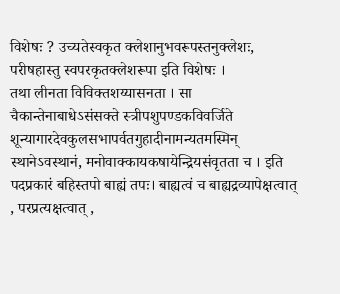विशेषः ? उच्यतेस्वकृत क्लेशानुभवरूपस्तनुक्लेशः, परीषहास्तु स्वपरकृतक्लेशरूपा इति विशेषः ।
तथा लीनता विविक्तशय्यासनता । सा चैकान्तेनाबाधेऽसंसक्ते स्त्रीपशुपण्डकविवर्जिते शून्यागारदेवकुलसभापर्वतगुहादीनामन्यतमस्मिन् स्थानेऽवस्थानं, मनोवाक्कायकषायेन्द्रियसंवृतता च । इति पदप्रकारं बहिस्तपो बाह्यं तपः। बाह्यत्वं च बाह्यद्रव्यापेक्षत्वात् , परप्रत्यक्षत्वात् ,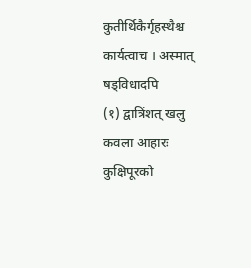कुतीर्थिकैर्गृहस्थैश्च कार्यत्वाच । अस्मात् षड्विधादपि
(१) द्वात्रिंशत् खलु कवला आहारः कुक्षिपूरको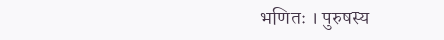भणितः । पुरुषस्य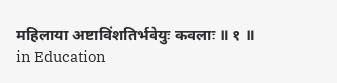महिलाया अष्टाविंशतिर्भवेयुः कवलाः ॥ १ ॥
in Education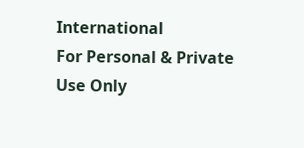International
For Personal & Private Use Only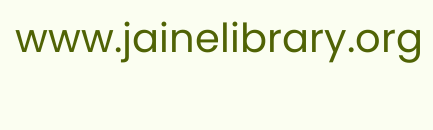www.jainelibrary.org